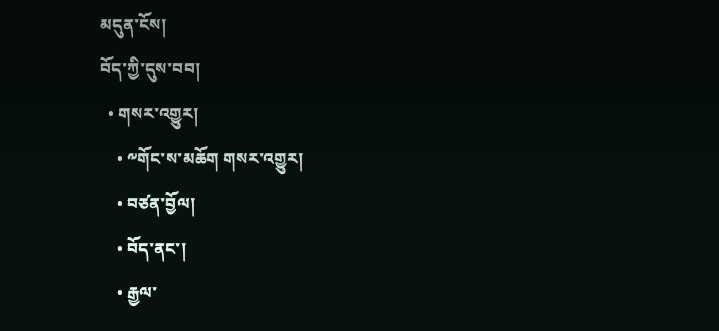མདུན་ངོས།
བོད་ཀྱི་དུས་བབ།
  • གསར་འགྱུར།
    • ༸གོང་ས་མཆོག གསར་འགྱུར།
    • བཙན་བྱོལ།
    • བོད་ནང་།
    • རྒྱལ་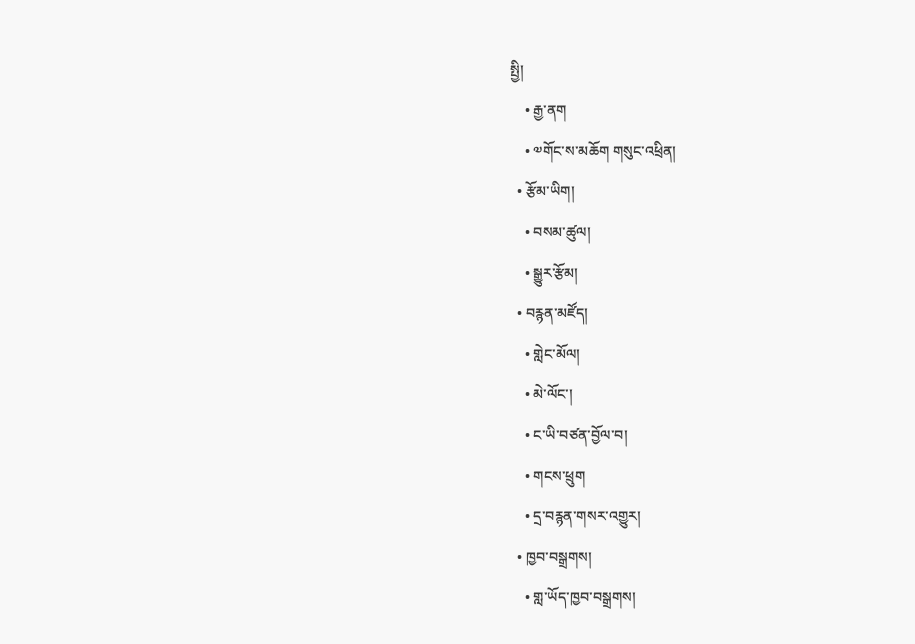སྤྱི།
    • རྒྱ་ནག
    • ༧གོང་ས་མཆོག གསུང་འཕྲིན།
  • རྩོམ་ཡིག།
    • བསམ་ཚུལ།
    • སྒྱུར་རྩོམ།
  • བརྙན་མཛོད།
    • གླེང་མོལ།
    • མེ་ལོང་།
    • ང་ཡི་བཙན་བྱོལ་བ།
    • གངས་ཕྲུག
    • དྲ་བརྙན་གསར་འགྱུར།
  • ཁྱབ་བསྒྲགས།
    • གླ་ཡོད་ཁྱབ་བསྒྲགས།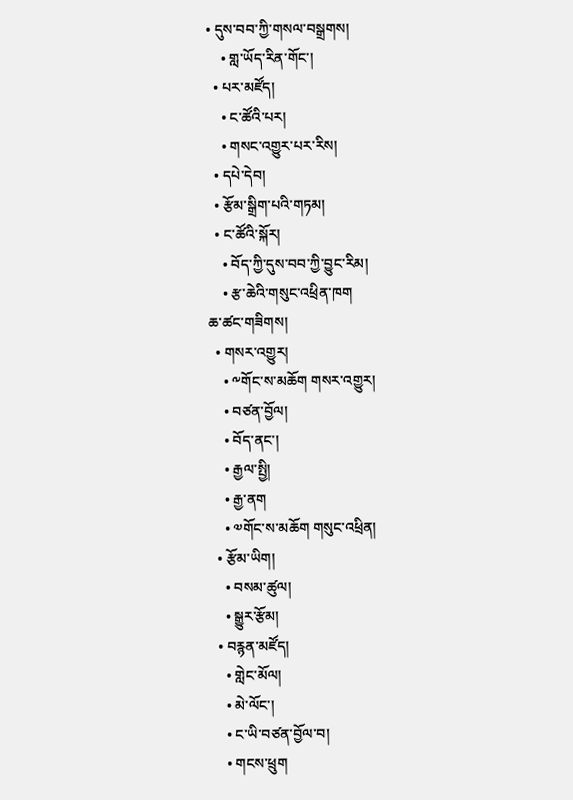• དུས་བབ་ཀྱི་གསལ་བསྒྲགས།
    • གླ་ཡོད་རིན་གོང་།
  • པར་མཛོད།
    • ང་ཚོའི་པར།
    • གསང་འགྱུར་པར་རིས།
  • དཔེ་དེབ།
  • རྩོམ་སྒྲིག་པའི་གཏམ།
  • ང་ཚོའི་སྐོར།
    • བོད་ཀྱི་དུས་བབ་ཀྱི་བྱུང་རིམ།
    • རྩ་ཆེའི་གསུང་འཕྲིན་ཁག
ཆ་ཚང་གཟིགས།
  • གསར་འགྱུར།
    • ༸གོང་ས་མཆོག གསར་འགྱུར།
    • བཙན་བྱོལ།
    • བོད་ནང་།
    • རྒྱལ་སྤྱི།
    • རྒྱ་ནག
    • ༧གོང་ས་མཆོག གསུང་འཕྲིན།
  • རྩོམ་ཡིག།
    • བསམ་ཚུལ།
    • སྒྱུར་རྩོམ།
  • བརྙན་མཛོད།
    • གླེང་མོལ།
    • མེ་ལོང་།
    • ང་ཡི་བཙན་བྱོལ་བ།
    • གངས་ཕྲུག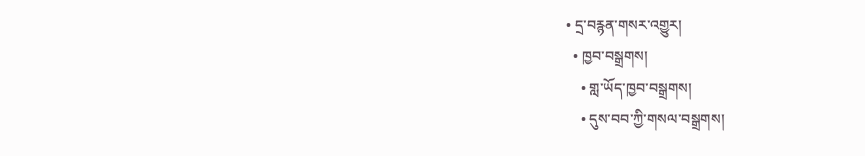• དྲ་བརྙན་གསར་འགྱུར།
  • ཁྱབ་བསྒྲགས།
    • གླ་ཡོད་ཁྱབ་བསྒྲགས།
    • དུས་བབ་ཀྱི་གསལ་བསྒྲགས།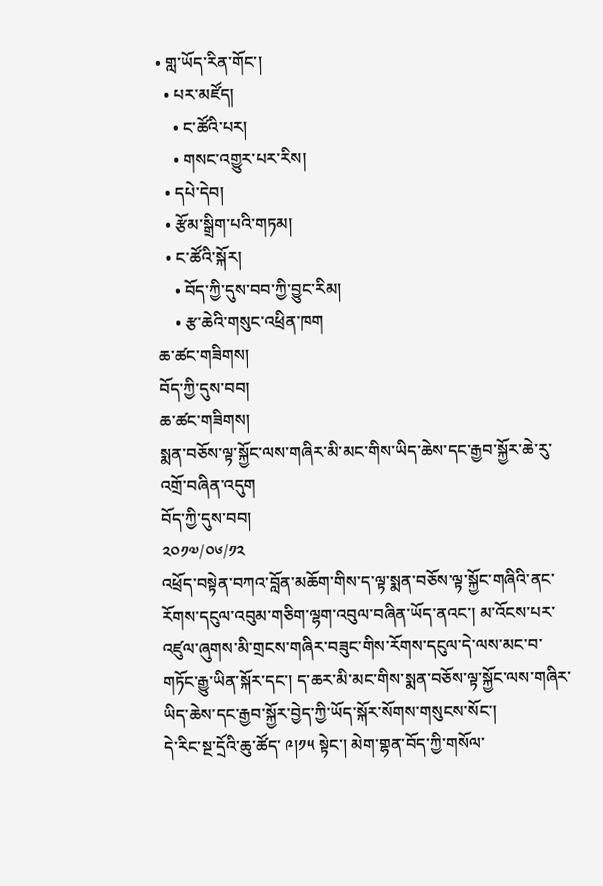• གླ་ཡོད་རིན་གོང་།
  • པར་མཛོད།
    • ང་ཚོའི་པར།
    • གསང་འགྱུར་པར་རིས།
  • དཔེ་དེབ།
  • རྩོམ་སྒྲིག་པའི་གཏམ།
  • ང་ཚོའི་སྐོར།
    • བོད་ཀྱི་དུས་བབ་ཀྱི་བྱུང་རིམ།
    • རྩ་ཆེའི་གསུང་འཕྲིན་ཁག
ཆ་ཚང་གཟིགས།
བོད་ཀྱི་དུས་བབ།
ཆ་ཚང་གཟིགས།
སྨན་བཅོས་ལྟ་སྐྱོང་ལས་གཞིར་མི་མང་གིས་ཡིད་ཆེས་དང་རྒྱབ་སྐྱོར་ཆེ་རུ་འགྲོ་བཞིན་འདུག
བོད་ཀྱི་དུས་བབ།
༢༠༡༧/༠༦/༡༢
འཕྲོད་བསྟེན་བཀའ་བློན་མཆོག་གིས་ད་ལྟ་སྨན་བཅོས་ལྟ་སྐྱོང་གཞིའི་ནང་རོགས་དངུལ་འབུམ་གཅིག་ལྷག་འབུལ་བཞིན་ཡོད་ནའང་། མ་འོངས་པར་འཛུལ་ཞུགས་མི་གྲངས་གཞིར་བཟུང་གིས་རོགས་དངུལ་དེ་ལས་མང་བ་གཏོང་རྒྱུ་ཡིན་སྐོར་དང་། ད་ཆར་མི་མང་གིས་སྨན་བཅོས་ལྟ་སྐྱོང་ལས་གཞིར་ཡིད་ཆེས་དང་རྒྱབ་སྐྱོར་བྱེད་ཀྱི་ཡོད་སྐོར་སོགས་གསུངས་སོང་།
དེ་རིང་སྔ་དྲོའི་ཆུ་ཚོད་ ༩།༡༥ སྟེང་། མེག་གྷན་བོད་ཀྱི་གསོལ་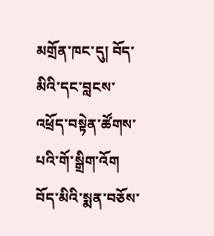མགྲོན་ཁང་དུ། བོད་མིའི་དང་བླངས་འཕྲོད་བསྟེན་ཚོགས་པའི་གོ་སྒྲིག་འོག བོད་མིའི་སྨན་བཅོས་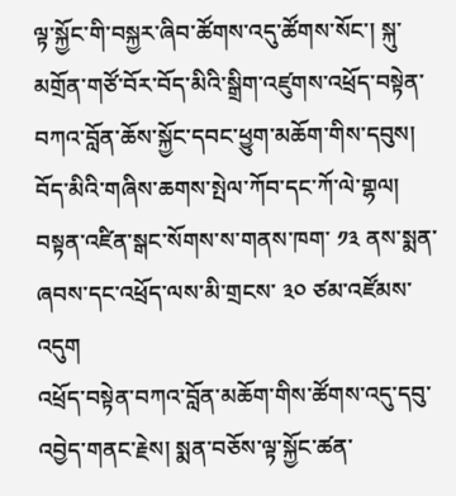ལྟ་སྐྱོང་གི་བསྐྱར་ཞིབ་ཚོགས་འདུ་ཚོགས་སོང་། སྐུ་མགྲོན་གཙོ་བོར་བོད་མིའི་སྒྲིག་འཛུགས་འཕྲོད་བསྟེན་བཀའ་བློན་ཆོས་སྐྱོང་དབང་ཕྱུག་མཆོག་གིས་དབུས། བོད་མིའི་གཞིས་ཆགས་སྤེལ་ཀོབ་དང་ཀོ་ལེ་གྷལ། བསྟན་འཛིན་སྒང་སོགས་ས་གནས་ཁག་ ༡༣ ནས་སྨན་ཞབས་དང་འཕྲོད་ལས་མི་གྲངས་ ༣༠ ཙམ་འཛོམས་འདུག
འཕྲོད་བསྟེན་བཀའ་བློན་མཆོག་གིས་ཚོགས་འདུ་དབུ་འབྱེད་གནང་རྗེས། སྨན་བཅོས་ལྟ་སྐྱོང་ཚན་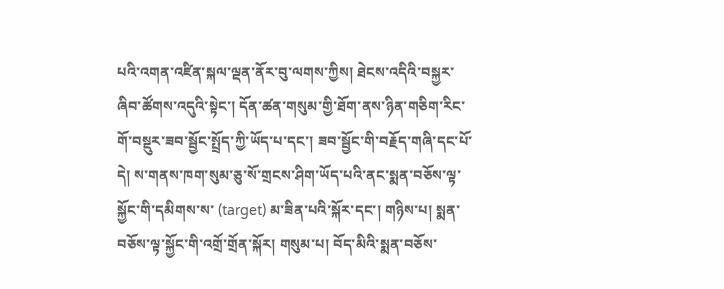པའི་འགན་འཛིན་སྐལ་ལྡན་ནོར་བུ་ལགས་ཀྱིས། ཐེངས་འདིའི་བསྐྱར་ཞིབ་ཚོགས་འདུའི་སྟེང་། དོན་ཚན་གསུམ་གྱི་ཐོག་ནས་ཉིན་གཅིག་རིང་གོ་བསྡུར་ཟབ་སྦྱོང་སྤྲོད་ཀྱི་ཡོད་པ་དང་། ཟབ་སྦྱོང་གི་བརྗོད་གཞི་དང་པོ་དེ། ས་གནས་ཁག་སུམ་ཅུ་སོ་གྲངས་ཤིག་ཡོད་པའི་ནང་སྨན་བཅོས་ལྟ་སྐྱོང་གི་དམིགས་ས་ (target) མ་ཟིན་པའི་སྐོར་དང་། གཉིས་པ། སྨན་བཅོས་ལྟ་སྐྱོང་གི་འགྲོ་གྲོན་སྐོར། གསུམ་པ། བོད་མིའི་སྨན་བཅོས་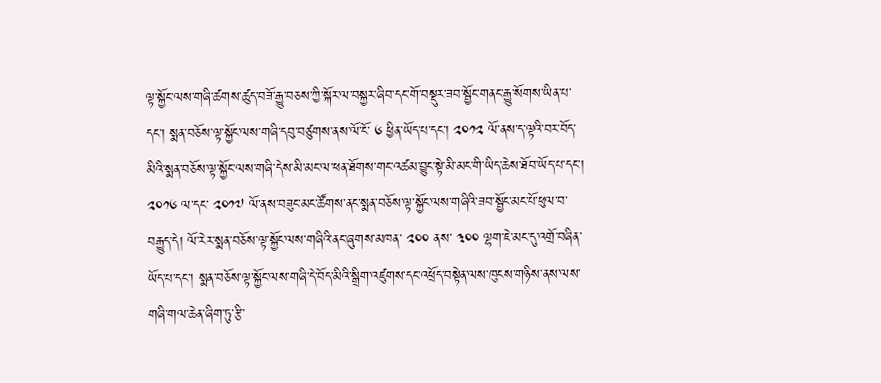ལྟ་སྐྱོང་ལས་གཞི་ཚགས་ཚུད་བཟོ་རྒྱུ་བཅས་ཀྱི་སྐོར་ལ་བསྐྱར་ཞིབ་དང་གོ་བསྡུར་ཟབ་སྦྱོང་གནང་རྒྱུ་སོགས་ཡིན་པ་དང་། སྨན་བཅོས་ལྟ་སྐྱོང་ལས་གཞི་དབུ་བཙུགས་ནས་ལོ་ངོ་ ༦ ཕྱིན་ཡོད་པ་དང་། ༢༠༡༢ ལོ་ནས་ད་ལྟའི་བར་བོད་མིའི་སྨན་བཅོས་ལྟ་སྐྱོང་ལས་གཞི་དེས་མི་མང་ལ་ཕན་ཐོགས་གང་འཚམ་བྱུང་སྟེ་མི་མང་གི་ཡིད་ཆེས་ཐོབ་ཡོད་པ་དང་། ༢༠༡༦ ལ་དང་ ༢༠༡༧ ལོ་ནས་བཟུང་མང་ཚོགས་ནང་སྨན་བཅོས་ལྟ་སྐྱོང་ལས་གཞིའི་ཟབ་སྦྱོང་མང་པོ་ཕུལ་བ་བརྒྱུད་དེ། ལོ་རེར་སྨན་བཅོས་ལྟ་སྐྱོང་ལས་གཞིའི་ནང་ཞུགས་མཁན་ ༢༠༠ ནས་ ༣༠༠ ལྷག་ཇེ་མང་དུ་འགྲོ་བཞིན་ཡོད་པ་དང་། སྨན་བཅོས་ལྟ་སྐྱོང་ལས་གཞི་དེ་བོད་མིའི་སྒྲིག་འཛུགས་དང་འཕྲོད་བསྟེན་ལས་ཁུངས་གཉིས་ནས་ལས་གཞི་གལ་ཆེན་ཞིག་ཏུ་རྩི་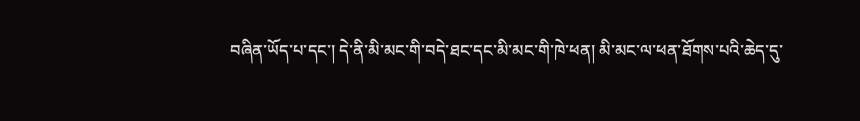བཞིན་ཡོད་པ་དང་། དེ་ནི་མི་མང་གི་བདེ་ཐང་དང་མི་མང་གི་ཁེ་ཕན། མི་མང་ལ་ཕན་ཐོགས་པའི་ཆེད་དུ་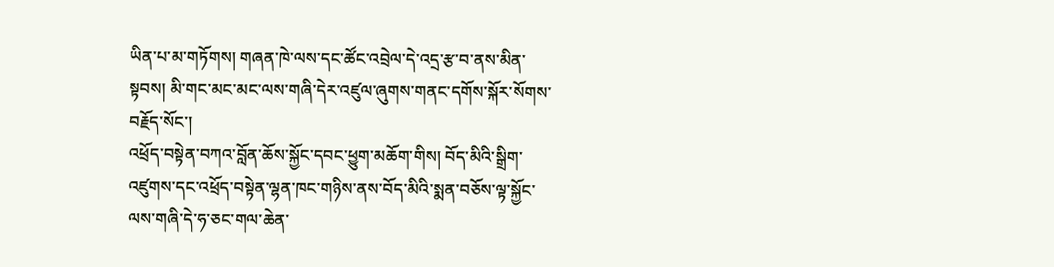ཡིན་པ་མ་གཏོགས། གཞན་ཁེ་ལས་དང་ཚོང་འབྲེལ་དེ་འདྲ་རྩ་བ་ནས་མིན་སྟབས། མི་གང་མང་མང་ལས་གཞི་དེར་འཛུལ་ཞུགས་གནང་དགོས་སྐོར་སོགས་བརྗོད་སོང་།
འཕྲོད་བསྟེན་བཀའ་བློན་ཆོས་སྐྱོང་དབང་ཕྱུག་མཆོག་གིས། བོད་མིའི་སྒྲིག་འཛུགས་དང་འཕྲོད་བསྟེན་ལྷན་ཁང་གཉིས་ནས་བོད་མིའི་སྨན་བཅོས་ལྟ་སྐྱོང་ལས་གཞི་དེ་ཧ་ཅང་གལ་ཆེན་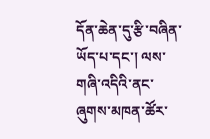དོན་ཆེན་དུ་རྩི་བཞིན་ཡོད་པ་དང་། ལས་གཞི་འདིའི་ནང་ཞུགས་མཁན་ཚོར་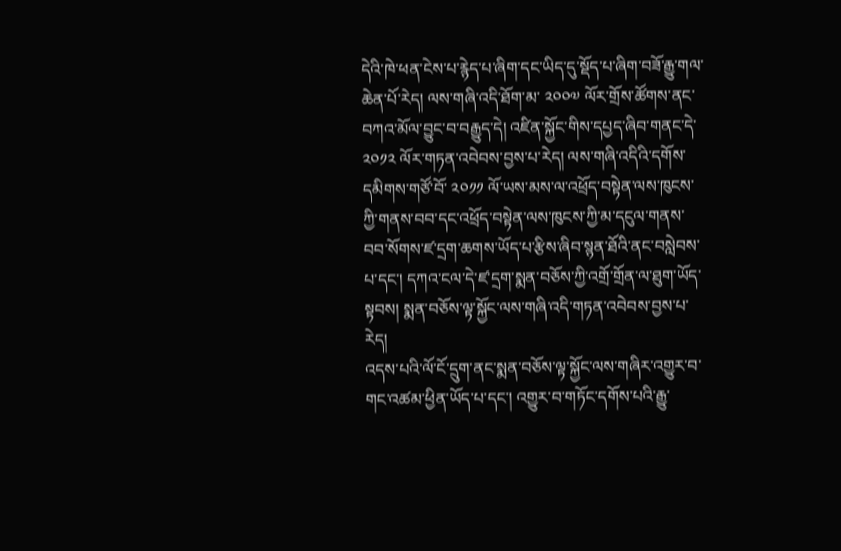དེའི་ཁེ་ཕན་ངེས་པ་རྙེད་པ་ཞིག་དང་ཡིད་དུ་སྡོད་པ་ཞིག་བཟོ་རྒྱུ་གལ་ཆེན་པོ་རེད། ལས་གཞི་འདི་ཐོག་མ་ ༢༠༠༧ ལོར་གྲོས་ཚོགས་ནང་བཀའ་མོལ་བྱུང་བ་བརྒྱུད་དེ། འཛིན་སྐྱོང་གིས་དཔྱད་ཞིབ་གནང་དེ་ ༢༠༡༢ ལོར་གཏན་འབེབས་བྱས་པ་རེད། ལས་གཞི་འདིའི་དགོས་དམིགས་གཙོ་བོ་ ༢༠༡༡ ལོ་ཡས་མས་ལ་འཕྲོད་བསྟེན་ལས་ཁུངས་ཀྱི་གནས་བབ་དང་འཕྲོད་བསྟེན་ལས་ཁུངས་ཀྱི་མ་དངུལ་གནས་བབ་སོགས་ཛ་དྲག་ཆགས་ཡོད་པ་རྩིས་ཞིབ་སྙན་ཐོའི་ནང་བསླེབས་པ་དང་། དཀའ་ངལ་དེ་ཛ་དྲག་སྨན་བཅོས་ཀྱི་འགྲོ་གྲོན་ལ་ཐུག་ཡོད་སྟབས། སྨན་བཅོས་ལྟ་སྐྱོང་ལས་གཞི་འདི་གཏན་འབེབས་བྱས་པ་རེད།
འདས་པའི་ལོ་ངོ་དྲུག་ནང་སྨན་བཅོས་ལྟ་སྐྱོང་ལས་གཞིར་འགྱུར་བ་གང་འཚམ་ཕྱིན་ཡོད་པ་དང་། འགྱུར་བ་གཏོང་དགོས་པའི་རྒྱུ་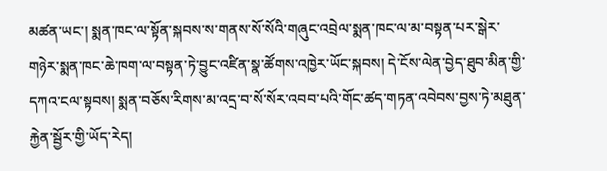མཚན་ཡང་། སྨན་ཁང་ལ་སྟོན་སྐབས་ས་གནས་སོ་སོའི་གཞུང་འབྲེལ་སྨན་ཁང་ལ་མ་བསྟན་པར་སྒེར་གཉེར་སྨན་ཁང་ཆེ་ཁག་ལ་བསྟན་ཏེ་བྱུང་འཛིན་སྣ་ཚོགས་འཁྱེར་ཡོང་སྐབས། དེ་ངོས་ལེན་བྱེད་ཐུབ་མིན་གྱི་དཀའ་ངལ་སྟབས། སྨན་བཅོས་རིགས་མ་འདྲ་བ་སོ་སོར་འབབ་པའི་གོང་ཚད་གཏན་འབེབས་བྱས་ཏེ་མཐུན་རྐྱེན་སྦྱོར་གྱི་ཡོད་རེད།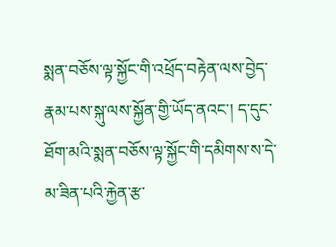སྨན་བཅོས་ལྟ་སྐྱོང་གི་འཕྲོད་བརྟེན་ལས་བྱེད་རྣམ་པས་སྐུ་ལས་སྐྱོན་གྱི་ཡོད་ནའང་། ད་དུང་ཐོག་མའི་སྨན་བཅོས་ལྟ་སྐྱོང་གི་དམིགས་ས་དེ་མ་ཟིན་པའི་རྐྱེན་རྩ་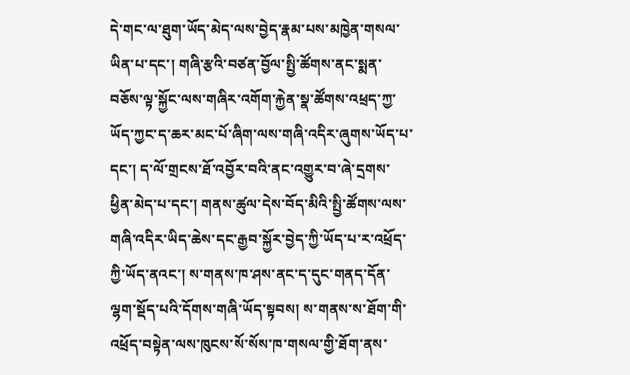དེ་གང་ལ་ཐུག་ཡོད་མེད་ལས་བྱེད་རྣམ་པས་མཁྱེན་གསལ་ཡིན་པ་དང་། གཞི་རྩའི་བཙན་བྱོལ་སྤྱི་ཚོགས་ནང་སྨན་བཅོས་ལྟ་སྐྱོང་ལས་གཞིར་འགོག་རྐྱེན་སྣ་ཚོགས་འཕྲད་ཀྱ་ཡོད་ཀྱང་ད་ཆར་མང་པོ་ཞིག་ལས་གཞི་འདིར་ཞུགས་ཡོད་པ་དང་། ད་ལོ་གྲངས་ཐོ་འབྱོར་བའི་ནང་འགྱུར་བ་ཞེ་དྲགས་ཕྱིན་མེད་པ་དང་། གནས་ཚུལ་དེས་བོད་མིའི་སྤྱི་ཚོགས་ལས་གཞི་འདིར་ཡིད་ཆེས་དང་རྒྱབ་སྐྱོར་བྱེད་ཀྱི་ཡོད་པ་ར་འཕྲོད་ཀྱི་ཡོད་ནའང་། ས་གནས་ཁ་ཤས་ནང་ད་དུང་གནད་དོན་ལྷག་སྡོད་པའི་དོགས་གཞི་ཡོད་སྟབས། ས་གནས་ས་ཐོག་གི་འཕྲོད་བསྟེན་ལས་ཁུངས་སོ་སོས་ཁ་གསལ་གྱི་ཐོག་ནས་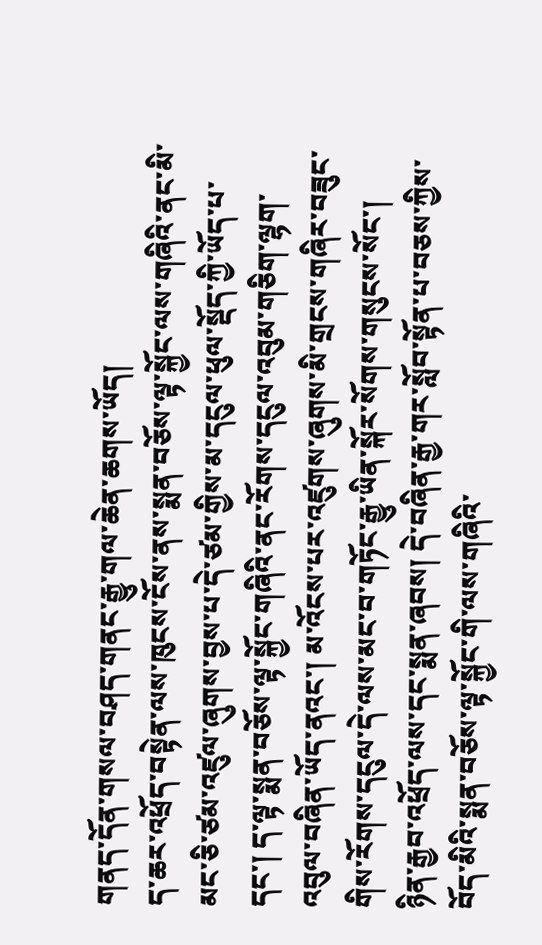གནད་དོན་གསལ་བཤད་གནང་རྒྱུ་གལ་ཆེན་ཆགས་ཡོད།
ད་ཆར་འཕྲོད་བསྟེན་ལས་ཁུངས་ངོས་ནས་སྨན་བཅོས་ལྟ་སྐྱོང་ལས་གཞིའི་ནང་མི་མང་ཅི་ཙམ་འཛུལ་ཞུགས་བྱས་པ་དེ་ཙམ་གྱིས་མ་དངུལ་ཕུལ་སྡོད་ཀྱི་ཡོད་པ་དང་། ད་ལྟ་སྨན་བཅོས་ལྟ་སྐྱོང་གཞིའི་ནང་རོགས་དངུལ་འབུམ་གཅིག་ལྷག་འབུལ་བཞིན་ཡོད་ནའང་། མ་འོངས་པར་འཛུགས་ཞུགས་མི་གྲངས་གཞིར་བཟུང་གིས་རོགས་དངུལ་དེ་ལས་མང་བ་གཏོང་རྒྱུ་ཡིན་སྐོར་སོགས་གསུངས་སོང་།
ཉིན་རྒྱབ་འཕྲོད་ལས་དང་སྨན་ཞབས། དེ་བཞིན་རྒྱ་གར་སློབ་སྟོན་པ་བཅས་ཀྱིས་བོད་མིའི་སྨན་བཅོས་ལྟ་སྐྱོང་གི་ལས་གཞིའི་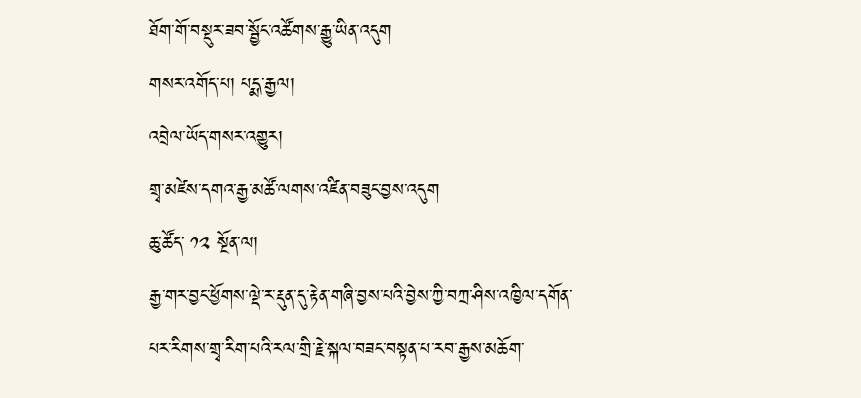ཐོག་གོ་བསྡུར་ཟབ་སྦྱོང་འཚོགས་རྒྱུ་ཡིན་འདུག
གསར་འགོད་པ། པདྨ་རྒྱལ།
འབྲེལ་ཡོད་གསར་འགྱུར།
གྲྭ་མཛེས་དགའ་རྒྱ་མཚོ་ལགས་འཛིན་བཟུང་བྱས་འདུག
ཆུ་ཚོད་ ༡༢ སྔོན་ལ།
རྒྱ་གར་བྱང་ཕྱོགས་ལྡེ་ར་རྡུན་དུ་རྟེན་གཞི་བྱས་པའི་བྱེས་ཀྱི་བཀྲ་ཤིས་འཁྱིལ་དགོན་པར་རིགས་གྲྭ་རིག་པའི་རལ་གྲི་རྗེ་སྐལ་བཟང་བསྟན་པ་རབ་རྒྱས་མཆོག་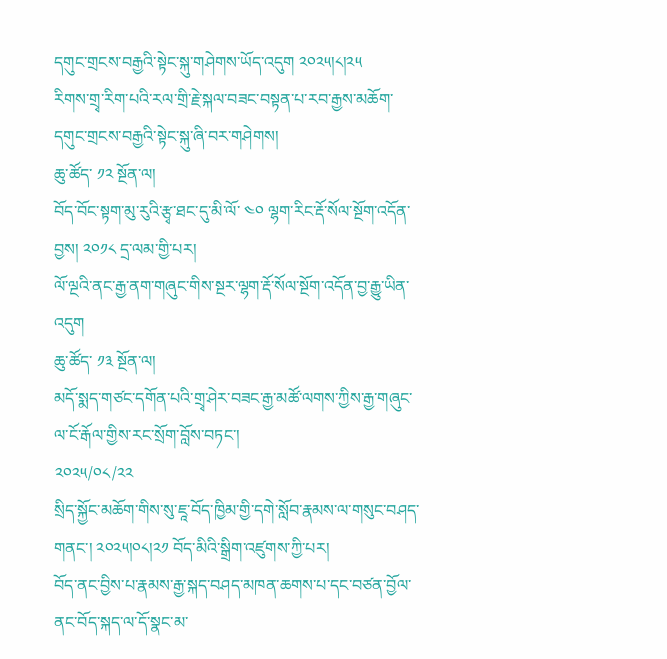དགུང་གྲངས་བརྒྱའི་སྟེང་སྐུ་གཤེགས་ཡོད་འདུག ༢༠༢༥།༨།༢༥
རིགས་གྲྭ་རིག་པའི་རལ་གྲི་རྗེ་སྐལ་བཟང་བསྟན་པ་རབ་རྒྱས་མཆོག་དགུང་གྲངས་བརྒྱའི་སྟེང་སྐུ་ཞི་བར་གཤེགས།
ཆུ་ཚོད་ ༡༢ སྔོན་ལ།
བོད་བོང་སྟག་མུ་རུའི་རྩྭ་ཐང་དུ་མི་ལོ་ ༤༠ ལྷག་རིང་རྡོ་སོལ་སྔོག་འདོན་བྱས། ༢༠༡༨ དྲ་ལམ་གྱི་པར།
ལོ་ལྔའི་ནང་རྒྱ་ནག་གཞུང་གིས་སྔར་ལྷག་རྡོ་སོལ་སྔོག་འདོན་བྱ་རྒྱུ་ཡིན་འདུག
ཆུ་ཚོད་ ༡༣ སྔོན་ལ།
མདོ་སྨད་གཙང་དགོན་པའི་གྲྭ་ཤེར་བཟང་རྒྱ་མཚོ་ལགས་ཀྱིས་རྒྱ་གཞུང་ལ་ངོ་རྒོལ་གྱིས་རང་སྲོག་བློས་བཏང་།
༢༠༢༥/༠༨/༢༢
སྲིད་སྐྱོང་མཆོག་གིས་སུ་ཇཱ་བོད་ཁྱིམ་གྱི་དགེ་སློབ་རྣམས་ལ་གསུང་བཤད་གནང་། ༢༠༢༥།༠༨།༢༡ བོད་མིའི་སྒྲིག་འཛུགས་ཀྱི་པར།
བོད་ནང་བྱིས་པ་རྣམས་རྒྱ་སྐད་བཤད་མཁན་ཆགས་པ་དང་བཙན་བྱོལ་ནང་བོད་སྐད་ལ་དོ་སྣང་མ་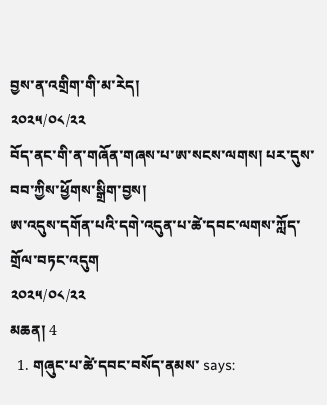བྱས་ན་འགྲིག་གི་མ་རེད།
༢༠༢༥/༠༨/༢༢
བོད་ནང་གི་ན་གཞོན་གཞས་པ་ཨ་སངས་ལགས། པར་དུས་བབ་ཀྱིས་ཕྱོགས་སྒྲིག་བྱས།
ཨ་འདུས་དགོན་པའི་དགེ་འདུན་པ་ཚེ་དབང་ལགས་ཀློད་གྲོལ་བཏང་འདུག
༢༠༢༥/༠༨/༢༢
མཆན། 4
  1. གཞུང་པ་ཚེ་དབང་བསོད་ནམས་ says: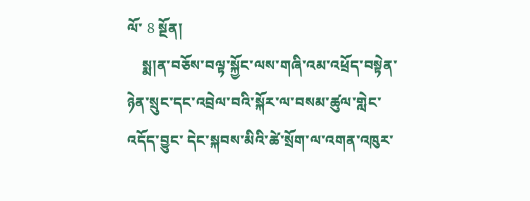ལོ་ 8 སྔོན།
    སྨ།ན་བཅོས་བལྟ་སྐྱོང་ལས་གཞི་འམ་འཕྲོད་བསྟེན་ཉེན་སྲུང་དང་འབྲེལ་བའི་སྐོར་ལ་བསམ་ཚུལ་གླེང་འདོད་བྱུང་ དེང་སྐབས་མིའི་ཚེ་སྲོག་ལ་འགན་འཁུར་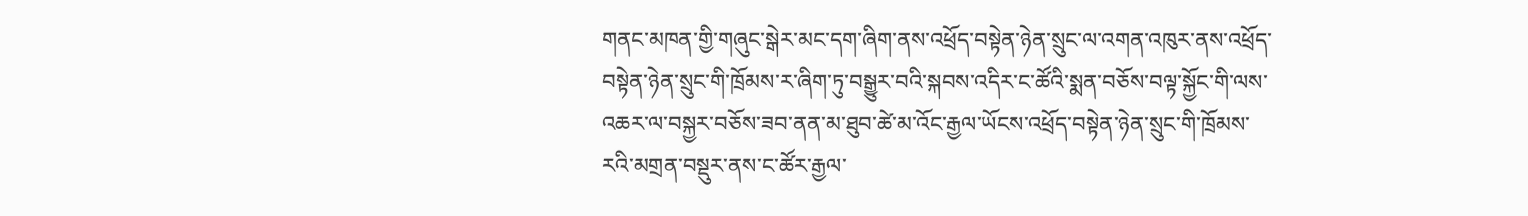གནང་མཁན་གྱི་གཞུང་སྒེར་མང་དག་ཞིག་ནས་འཕྲོད་བསྟེན་ཉེན་སྲུང་ལ་འགན་འཁུར་ནས་འཕྲོད་བསྟེན་ཉེན་སྲུང་གི་ཁྲོམས་ར་ཞིག་ཏུ་བསྒྱུར་བའི་སྐབས་འདིར་ང་ཚོའི་སྨན་བཅོས་བལྟ་སྐྱོང་གི་ལས་འཆར་ལ་བསྐྱར་བཅོས་ཟབ་ནན་མ་ཐུབ་ཚེ་མ་འོང་རྒྱལ་ཡོངས་འཕྲོད་བསྟེན་ཉེན་སྲུང་གི་ཁྲོམས་རའི་མགྲན་བསྡུར་ནས་ང་ཚོར་རྒྱལ་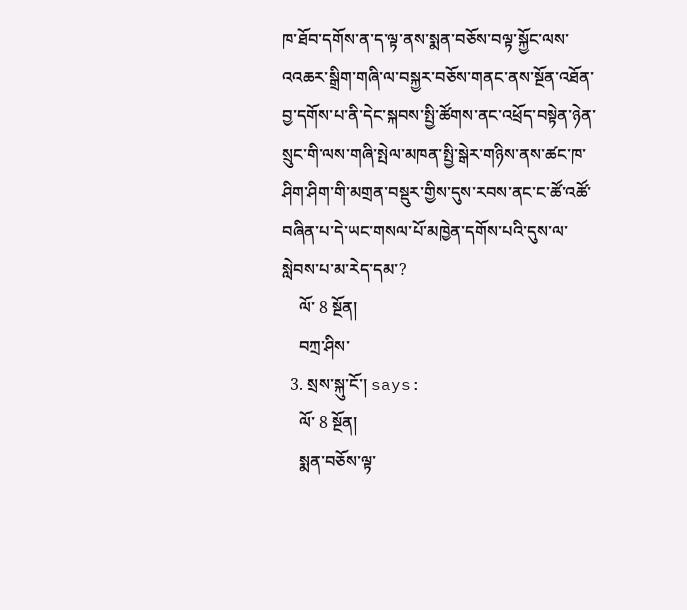ཁ་ཐོབ་དགོས་ན་ད་ལྟ་ནས་སྨན་བཅོས་བལྟ་སྐྱོང་ལས་འའཆར་སྒྲིག་གཞི་ལ་བསྐྱར་བཅོས་གནང་ནས་སྔོན་འཐོན་བྱ་དགོས་པ་ནི་དེང་སྐབས་སྤྱི་ཚོགས་ནང་འཕྲོད་བསྟེན་ཉེན་སྲུང་གི་ལས་གཞི་སྤེལ་མཁན་སྤྱི་སྒེར་གཉིས་ནས་ཚང་ཁ་ཤིག་ཤིག་གི་མགྲན་བསྡུར་གྱིས་དུས་རབས་ནང་ང་ཚོ་འཚོ་བཞིན་པ་དེ་ཡང་གསལ་པོ་མཁྱེན་དགོས་པའི་དུས་ལ་སླེབས་པ་མ་རེད་དམ་?
    ལོ་ 8 སྔོན།
    བཀྲ་ཤིས་
  3. སྲས་སྐུ་ངོ་། says:
    ལོ་ 8 སྔོན།
    སྨན་བཅོས་ལྟ་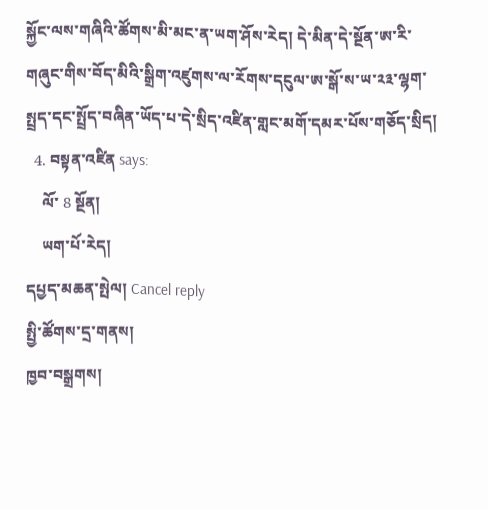སྐྱོང་ལས་གཞིའི་ཚོགས་མི་མང་ན་ཡག་ཤོས་རེད། དེ་མིན་དེ་སྔོན་ཨ་རི་གཞུང་གིས་བོད་མིའི་སྒྲིག་འཛུགས་ལ་རོགས་དངུལ་ཨ་སྒོ་ས་ཡ་༢༣་ལྷག་སྤྲད་དང་སྤྲོད་བཞིན་ཡོད་པ་དེ་སྲིད་འཛིན་གླང་མགོ་དམར་པོས་གཅོད་སྲིད།
  4. བསྟན་འཛིན says:
    ལོ་ 8 སྔོན།
    ཡག་པོ་རེད།
དཔྱད་མཆན་སྤེལ། Cancel reply
སྤྱི་ཚོགས་དྲ་གནས།
ཁྱབ་བསྒྲགས།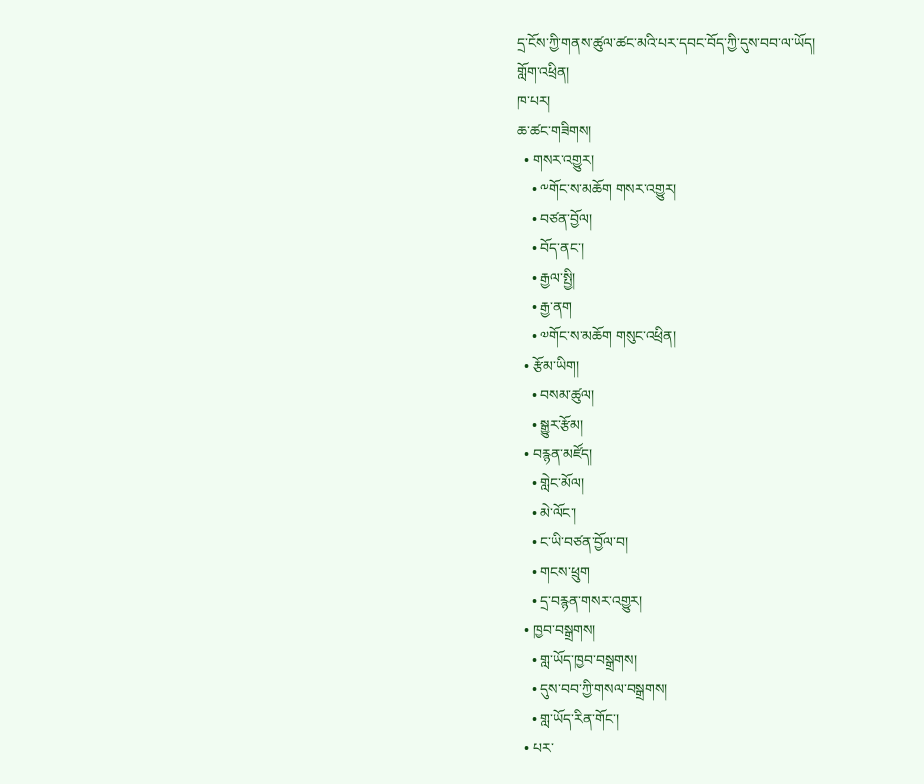དྲ་ངོས་ཀྱི་གནས་ཚུལ་ཚང་མའི་པར་དབང་བོད་ཀྱི་དུས་བབ་ལ་ཡོད།
གློག་འཕྲིན།
ཁ་པར།
ཆ་ཚང་གཟིགས།
  • གསར་འགྱུར།
    • ༸གོང་ས་མཆོག གསར་འགྱུར།
    • བཙན་བྱོལ།
    • བོད་ནང་།
    • རྒྱལ་སྤྱི།
    • རྒྱ་ནག
    • ༧གོང་ས་མཆོག གསུང་འཕྲིན།
  • རྩོམ་ཡིག།
    • བསམ་ཚུལ།
    • སྒྱུར་རྩོམ།
  • བརྙན་མཛོད།
    • གླེང་མོལ།
    • མེ་ལོང་།
    • ང་ཡི་བཙན་བྱོལ་བ།
    • གངས་ཕྲུག
    • དྲ་བརྙན་གསར་འགྱུར།
  • ཁྱབ་བསྒྲགས།
    • གླ་ཡོད་ཁྱབ་བསྒྲགས།
    • དུས་བབ་ཀྱི་གསལ་བསྒྲགས།
    • གླ་ཡོད་རིན་གོང་།
  • པར་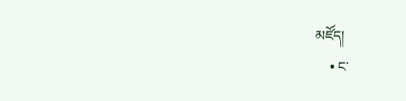མཛོད།
    • ང་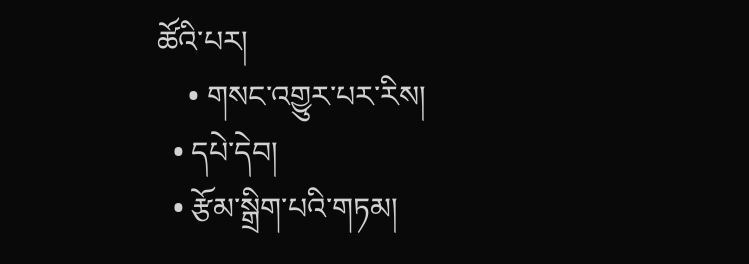ཚོའི་པར།
    • གསང་འགྱུར་པར་རིས།
  • དཔེ་དེབ།
  • རྩོམ་སྒྲིག་པའི་གཏམ།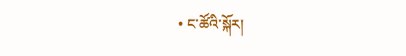• ང་ཚོའི་སྐོར།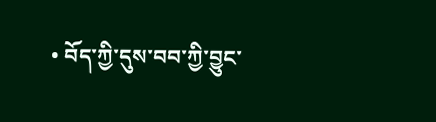• བོད་ཀྱི་དུས་བབ་ཀྱི་བྱུང་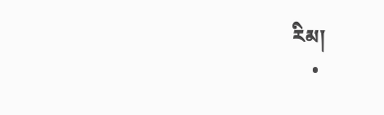རིམ།
    •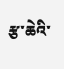རྩ་ཆེའི་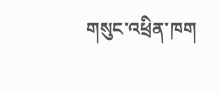གསུང་འཕྲིན་ཁག